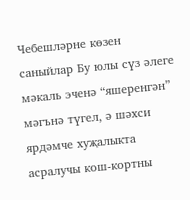Чебешләрне көзен саныйлар Бу юлы сүз әлеге мәкаль эченә “яшеренгән” мәгънә түгел, ә шәхси ярдәмче хуҗалыкта асралучы кош-кортны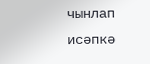чынлап исәпкә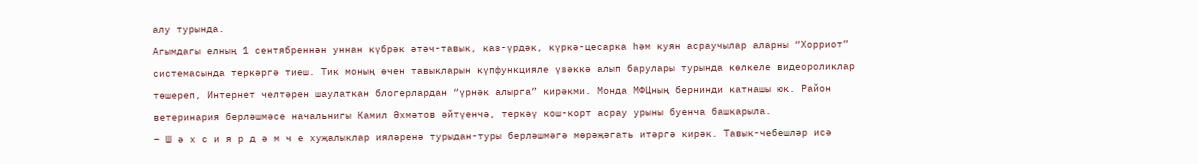алу турында.
Агымдагы елның 1 сентябреннән уннан күбрәк әтәч-тавык, каз-үрдәк, күркә-цесарка һәм куян асраучылар аларны “Хорриот” системасында теркәргә тиеш. Тик моның өчен тавыкларын күпфункцияле үзәккә алып барулары турында көлкеле видеороликлар төшереп, Интернет челтәрен шаулаткан блогерлардан “үрнәк алырга” кирәкми. Монда МФЦның бернинди катнашы юк. Район ветеринария берләшмәсе начальнигы Камил Әхмәтов әйтүенчә, теркәү кош-корт асрау урыны буенча башкарыла.
– Ш ә х с и я р д ә м ч е хуҗалыклар ияләренә турыдан-туры берләшмәгә мөрәҗәгать итәргә кирәк. Тавык-чебешләр исә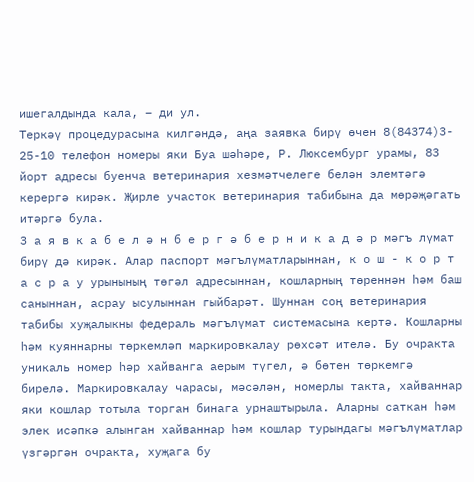ишегалдында кала, – ди ул.
Теркәү процедурасына килгәндә, аңа заявка бирү өчен 8(84374)3- 25-10 телефон номеры яки Буа шәһәре, Р. Люксембург урамы, 83 йорт адресы буенча ветеринария хезмәтчелеге белән элемтәгә керергә кирәк. Җирле участок ветеринария табибына да мөрәҗәгать итәргә була.
З а я в к а б е л ә н б е р г ә б е р н и к а д ә р мәгъ лүмат бирү дә кирәк. Алар паспорт мәгълүматларыннан, к о ш - к о р т а с р а у урынының төгәл адресыннан, кошларның төреннән һәм баш саныннан, асрау ысулыннан гыйбарәт. Шуннан соң ветеринария табибы хуҗалыкны федераль мәгълүмат системасына кертә. Кошларны һәм куяннарны төркемләп маркировкалау рөхсәт ителә. Бу очракта уникаль номер һәр хайванга аерым түгел, ә бөтен төркемгә бирелә. Маркировкалау чарасы, мәсәлән, номерлы такта, хайваннар яки кошлар тотыла торган бинага урнаштырыла. Аларны саткан һәм элек исәпкә алынган хайваннар һәм кошлар турындагы мәгълүматлар үзгәргән очракта, хуҗага бу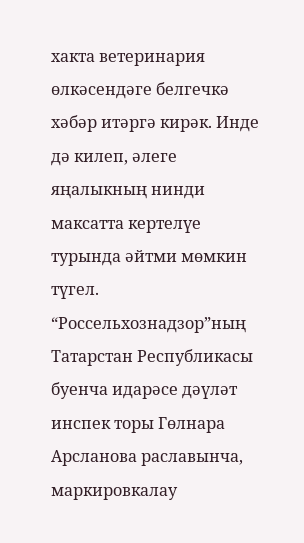хакта ветеринария өлкәсендәге белгечкә хәбәр итәргә кирәк. Инде дә килеп, әлеге яңалыкның нинди максатта кертелүе турында әйтми мөмкин түгел. “Россельхознадзор”ның Татарстан Республикасы буенча идарәсе дәүләт инспек торы Гөлнара Арсланова раславынча, маркировкалау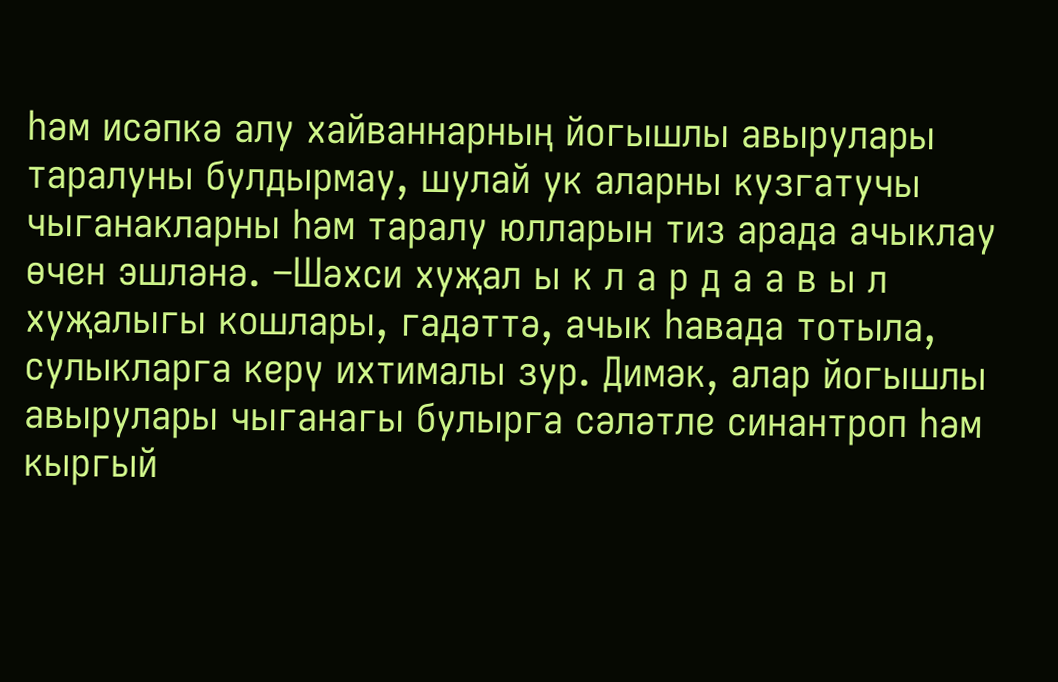һәм исәпкә алу хайваннарның йогышлы авырулары таралуны булдырмау, шулай ук аларны кузгатучы чыганакларны һәм таралу юлларын тиз арада ачыклау өчен эшләнә. –Шәхси хуҗал ы к л а р д а а в ы л хуҗалыгы кошлары, гадәттә, ачык һавада тотыла, сулыкларга керү ихтималы зур. Димәк, алар йогышлы авырулары чыганагы булырга сәләтле синантроп һәм кыргый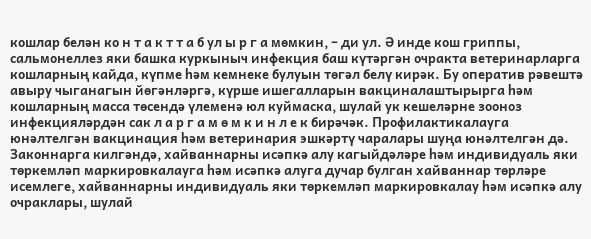кошлар белән ко н т а к т т а б ул ы р г а мөмкин, – ди ул. Ә инде кош гриппы, сальмонеллез яки башка куркыныч инфекция баш күтәргән очракта ветеринарларга кошларның кайда, күпме һәм кемнеке булуын төгәл белү кирәк. Бу оператив рәвештә авыру чыганагын йөгәнләргә, күрше ишегалларын вакциналаштырырга һәм кошларның масса төсендә үлеменә юл куймаска, шулай ук кешеләрне зооноз инфекцияләрдән сак л а р г а м ө м к и н л е к бирәчәк. Профилактикалауга юнәлтелгән вакцинация һәм ветеринария эшкәртү чаралары шуңа юнәлтелгән дә.
Законнарга килгәндә, хайваннарны исәпкә алу кагыйдәләре һәм индивидуаль яки төркемләп маркировкалауга һәм исәпкә алуга дучар булган хайваннар төрләре исемлеге, хайваннарны индивидуаль яки төркемләп маркировкалау һәм исәпкә алу очраклары, шулай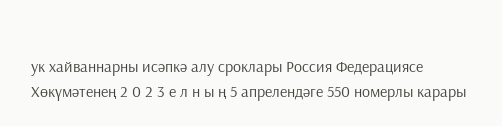ук хайваннарны исәпкә алу сроклары Россия Федерациясе Хөкүмәтенең 2 0 2 3 е л н ы ң 5 апрелендәге 550 номерлы карары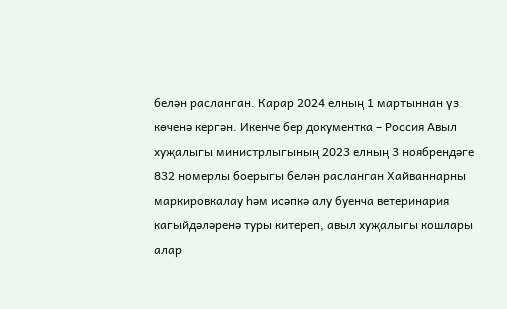белән расланган. Карар 2024 елның 1 мартыннан үз көченә кергән. Икенче бер документка – Россия Авыл хуҗалыгы министрлыгының 2023 елның 3 ноябрендәге 832 номерлы боерыгы белән расланган Хайваннарны маркировкалау һәм исәпкә алу буенча ветеринария кагыйдәләренә туры китереп, авыл хуҗалыгы кошлары алар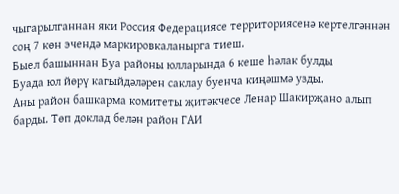чыгарылганнан яки Россия Федерациясе территориясенә кертелгәннән соң 7 көн эчендә маркировкаланырга тиеш.
Быел башыннан Буа районы юлларында 6 кеше һәлак булды
Буада юл йөрү кагыйдәләрен саклау буенча киңәшмә узды.
Аны район башкарма комитеты җитәкчесе Ленар Шакирҗано алып барды. Төп доклад белән район ГАИ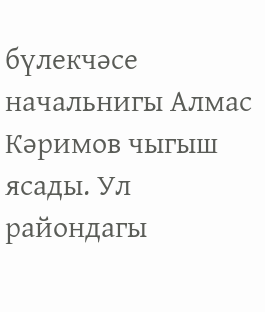бүлекчәсе начальнигы Алмас Кәримов чыгыш ясады. Ул райондагы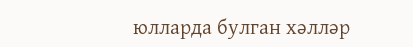юлларда булган хәлләр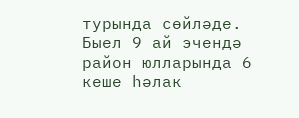турында сөйләде. Быел 9 ай эчендә район юлларында 6 кеше һәлак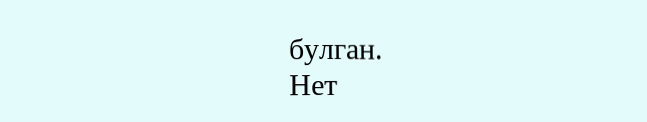булган.
Нет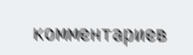комментариев